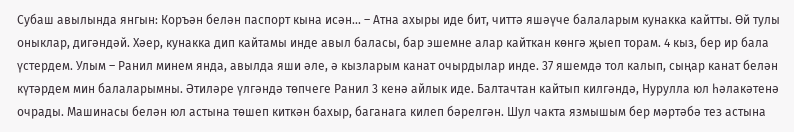Субаш авылында янгын: Коръән белән паспорт кына исән... – Атна ахыры иде бит, читтә яшәүче балаларым кунакка кайтты. Өй тулы оныклар, дигәндәй. Хәер, кунакка дип кайтамы инде авыл баласы, бар эшемне алар кайткан көнгә җыеп торам. 4 кыз, бер ир бала үстердем. Улым – Ранил минем янда, авылда яши әле, ә кызларым канат очырдылар инде. 37 яшемдә тол калып, сыңар канат белән күтәрдем мин балаларымны. Әтиләре үлгәндә төпчеге Ранил 3 кенә айлык иде. Балтачтан кайтып килгәндә, Нурулла юл һәлакәтенә очрады. Машинасы белән юл астына төшеп киткән бахыр, баганага килеп бәрелгән. Шул чакта язмышым бер мәртәбә тез астына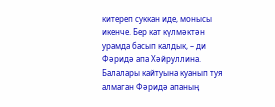китереп суккан иде, монысы икенче. Бер кат күлмәктән урамда басып калдык, – ди Фәридә апа Хәйруллина. Балалары кайтуына куанып туя алмаган Фәридә апаның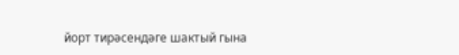йорт тирәсендәге шактый гына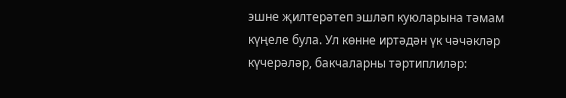эшне җилтерәтеп эшләп куюларына тәмам күңеле була. Ул көнне иртәдән үк чәчәкләр күчерәләр, бакчаларны тәртиплиләр: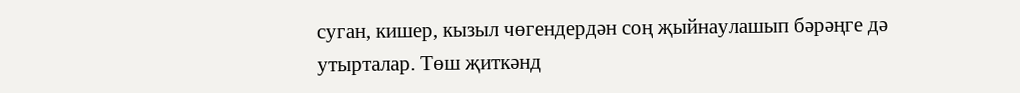суган, кишер, кызыл чөгендердән соң җыйнаулашып бәрәңге дә утырталар. Төш җиткәнд